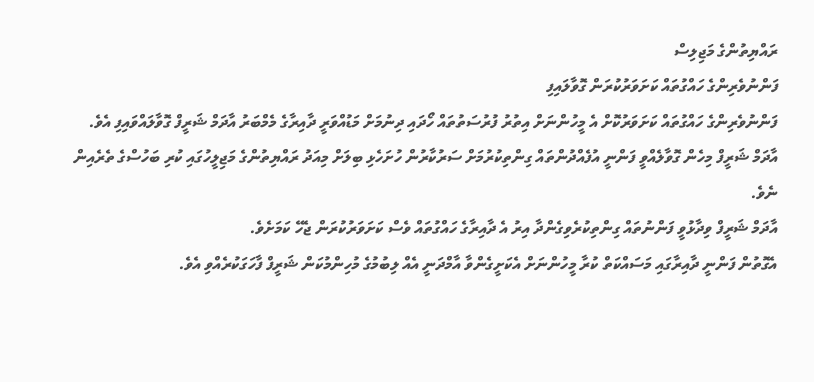ރައްޔިތުންގެ މަޖިލިސް
ފަންނުވެރިންގެ ހައްގުތައް ކަށަވަރުކުރަން ގޮވާލައިފި
ފަންނުވެރިންގެ ހައްގުތައް ކަށަވަރުކޮށް އެ މީހުންނަށް އިތުރު ފުރުސަތުތައް ހޯދައި ދިނުމަށް މަޑުއްވަރީ ދާއިރާގެ މެމްބަރު އާދަމް ޝަރީފް ގޮވާލައްވައިފި އެވެ.
އާދަމް ޝަރީފް މިހެން ގޮވާލެއްވީ ފަންނީ އުފެއްދުންތައް ގިންތިކުރުމަށް ސަރުކާރުން ހުށަހެޅި ބިލަށް މިއަދު ރައްޔިތުންގެ މަޖިލީހުގައި ކުރި ބަހުސްގެ ތެރެއިން ނެވެ.
އާދަމް ޝަރީފް ވިދާޅުވީ ފަންނުތައް ގިންތިކުރެވިގެންދާ އިރު އެ ދާއިރާގެ ހައްގުތައް ވެސް ކަށަވަރުކުރަން ޖެހޭ ކަމަށެވެ.
އެގޮތުން ފަންނީ ދާއިރާގައި މަސައްކަތް ކުރާ މީހުންނަށް އެކަށީގެންވާ އާމްދަނީ އެއް ލިބުމުގެ މުހިންމުކަން ޝަރީފް ފާހަގަކުރެއްވި އެވެ.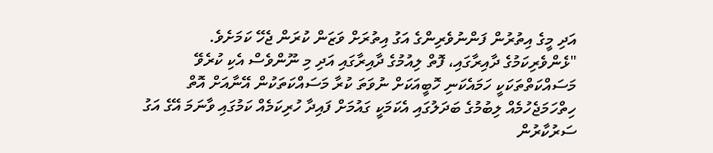އަދި މީގެ އިތުރުން ފަންނުވެރިންގެ އަގު އިތުރަށް ވަޒަން ކުރަން ޖެހޭ ކަމަށެވެ.
"ޅެންވެރިކަމުގެ ދާއިރާގައި، ފޮތް ލިއުމުގެ ދާއިރާގައި އަދި މި ނޫންވެސް އެކި ކުރެވޭ މަސައްކަތްތަކަކީ ހަމައެކަނި ހޮބީއަކަށް ނުވަތަ ކުރާ މަސައްކަތަކުން އޭނާއަށް އޮތް ހިތްހަމަޖެހުމެއް ލިބުމުގެ ބަދަލުގައި އެކަމަކީ ގައުމަށް ފައިދާ ހުރިކަމެއް ކަމުގައި ވާނަމަ އޭގެ އަގު ސަރުކާރުން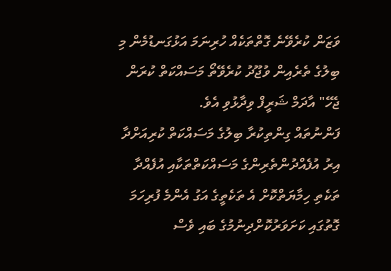ވަޒަން ކުރެވޭނެ ގޮތްތަކެއް ހުރިނަމަ އަޅުގަނޑުމެން މި ބިލުގެ ތެރެއިން ވުޖޫދު ކުރެވޭތޯ މަސައްކަތް ކުރަން ޖެހޭ" އާދަމް ޝަރީފް ވިދާޅުވި އެވެ.
ފަންނުތައް ގިންތިކުރާ ބިލުގެ މަސައްކަތް ކުރިއަށްދާ އިރު އުފެއްދުންތެރިންގެ މަސައްކަތްތަކާއި އުފެއްދާ ތަކެތި ހިމާޔަތްކޮށް އެ ތަކެތީގެ އަގު އެންމެ ފުރިހަމަ ގޮތުގައި ކަށަވަރުކޮށްދިނުމުގެ ބައި ވެސް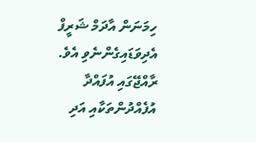ހިމަނަން އާދަމް ޝަރީފް އެދިވަޑައިގެންނެވި އެވެ.
ރާއްޖޭގައި އުފައްދާ އުފެއްދުންތަކާއި އަދި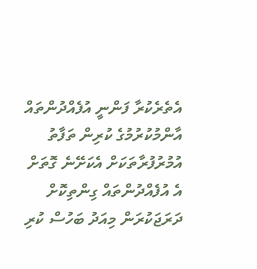އެތެރެކުރާ ފަންނީ އުފެއްދުންތައް އާންމުކުރުމުގެ ކުރިން ތަފާތު އުމުރުފުރާތަކަށް އެކަށޭނެ ގޮތަށް އެ އުފެއްދުންތައް ގިންތިކޮށް ދަރަޖަކުރަން މިއަދު ބަހުސް ކުރި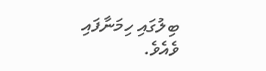ބިލުގައި ހިމަނާފައި ވެއެވެ.